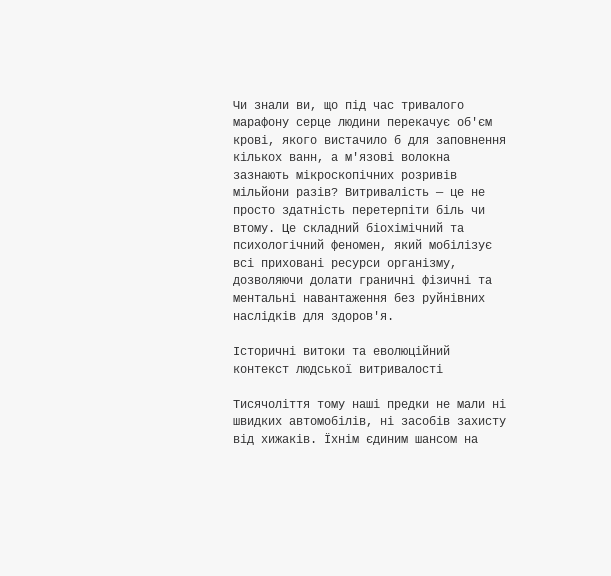Чи знали ви, що під час тривалого марафону серце людини перекачує об'єм крові, якого вистачило б для заповнення кількох ванн, а м'язові волокна зазнають мікроскопічних розривів мільйони разів? Витривалість — це не просто здатність перетерпіти біль чи втому. Це складний біохімічний та психологічний феномен, який мобілізує всі приховані ресурси організму, дозволяючи долати граничні фізичні та ментальні навантаження без руйнівних наслідків для здоров'я.

Історичні витоки та еволюційний контекст людської витривалості

Тисячоліття тому наші предки не мали ні швидких автомобілів, ні засобів захисту від хижаків. Їхнім єдиним шансом на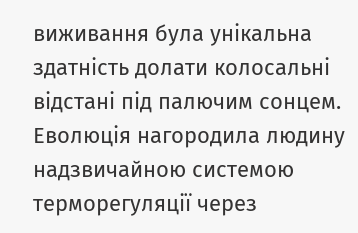виживання була унікальна здатність долати колосальні відстані під палючим сонцем. Еволюція нагородила людину надзвичайною системою терморегуляції через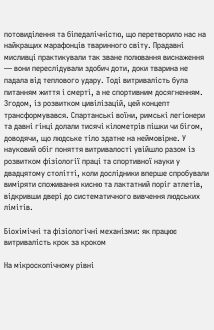потовиділення та біпедалічністю, що перетворило нас на найкращих марафонців тваринного світу. Прадавні мисливці практикували так зване полювання виснаження — вони переслідували здобич доти, доки тварина не падала від теплового удару. Тоді витривалість була питанням життя і смерті, а не спортивним досягненням. Згодом, із розвитком цивілізацій, цей концепт трансформувався. Спартанські воїни, римські легіонери та давні гінці долали тисячі кілометрів пішки чи бігом, доводячи, що людське тіло здатне на неймовірне. У науковий обіг поняття витривалості увійшло разом із розвитком фізіології праці та спортивної науки у двадцятому столітті, коли дослідники вперше спробували виміряти споживання кисню та лактатний поріг атлетів, відкривши двері до систематичного вивчення людських лімітів.

Біохімічні та фізіологічні механізми: як працює витривалість крок за кроком

На мікроскопічному рівні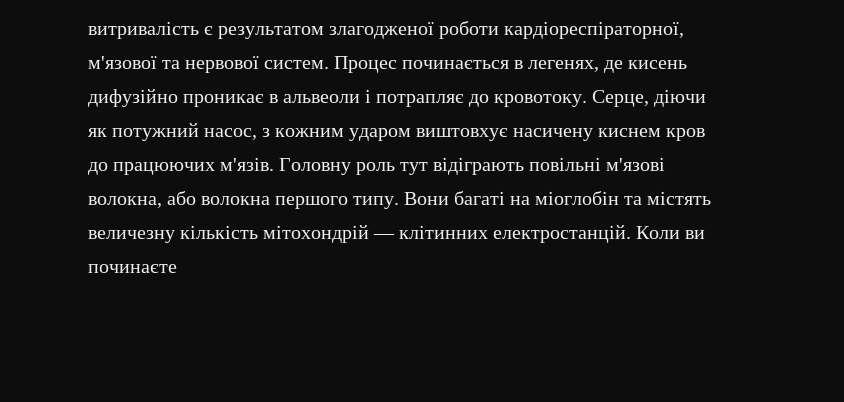витривалість є результатом злагодженої роботи кардіореспіраторної, м'язової та нервової систем. Процес починається в легенях, де кисень дифузійно проникає в альвеоли і потрапляє до кровотоку. Серце, діючи як потужний насос, з кожним ударом виштовхує насичену киснем кров до працюючих м'язів. Головну роль тут відіграють повільні м'язові волокна, або волокна першого типу. Вони багаті на міоглобін та містять величезну кількість мітохондрій — клітинних електростанцій. Коли ви починаєте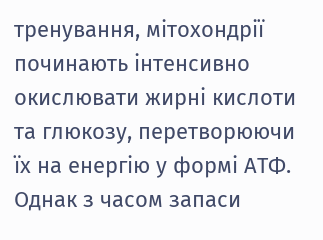тренування, мітохондрії починають інтенсивно окислювати жирні кислоти та глюкозу, перетворюючи їх на енергію у формі АТФ. Однак з часом запаси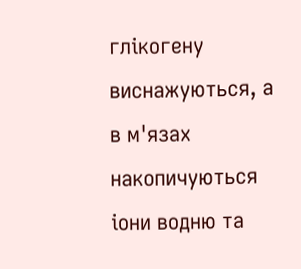глікогену виснажуються, а в м'язах накопичуються іони водню та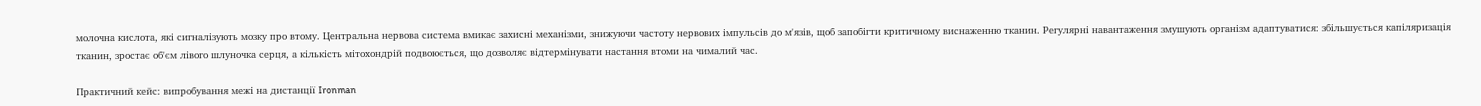молочна кислота, які сигналізують мозку про втому. Центральна нервова система вмикає захисні механізми, знижуючи частоту нервових імпульсів до м'язів, щоб запобігти критичному виснаженню тканин. Регулярні навантаження змушують організм адаптуватися: збільшується капіляризація тканин, зростає об'єм лівого шлуночка серця, а кількість мітохондрій подвоюється, що дозволяє відтермінувати настання втоми на чималий час.

Практичний кейс: випробування межі на дистанції Ironman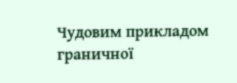Чудовим прикладом граничної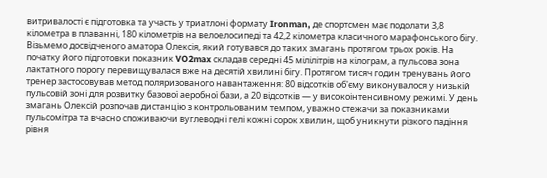витривалості є підготовка та участь у триатлоні формату Ironman, де спортсмен має подолати 3,8 кілометра в плаванні, 180 кілометрів на велоелосипеді та 42,2 кілометра класичного марафонського бігу. Візьмемо досвідченого аматора Олексія, який готувався до таких змагань протягом трьох років. На початку його підготовки показник VO2max складав середні 45 мілілітрів на кілограм, а пульсова зона лактатного порогу перевищувалася вже на десятій хвилині бігу. Протягом тисяч годин тренувань його тренер застосовував метод поляризованого навантаження: 80 відсотків об'єму виконувалося у низькій пульсовій зоні для розвитку базової аеробної бази, а 20 відсотків — у високоінтенсивному режимі. У день змагань Олексій розпочав дистанцію з контрольованим темпом, уважно стежачи за показниками пульсомітра та вчасно споживаючи вуглеводні гелі кожні сорок хвилин, щоб уникнути різкого падіння рівня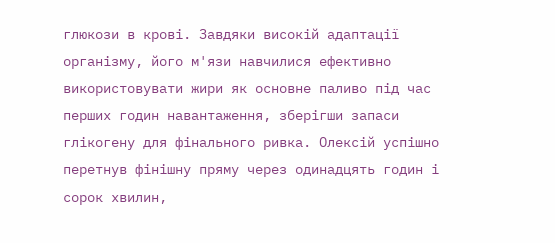глюкози в крові. Завдяки високій адаптації організму, його м'язи навчилися ефективно використовувати жири як основне паливо під час перших годин навантаження, зберігши запаси глікогену для фінального ривка. Олексій успішно перетнув фінішну пряму через одинадцять годин і сорок хвилин,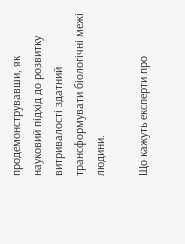продемонструвавши, як науковий підхід до розвитку витривалості здатний трансформувати біологічні межі людини.

Що кажуть експерти про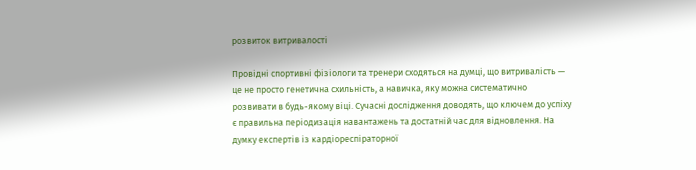розвиток витривалості

Провідні спортивні фізіологи та тренери сходяться на думці, що витривалість — це не просто генетична схильність, а навичка, яку можна систематично розвивати в будь-якому віці. Сучасні дослідження доводять, що ключем до успіху є правильна періодизація навантажень та достатній час для відновлення. На думку експертів із кардіореспіраторної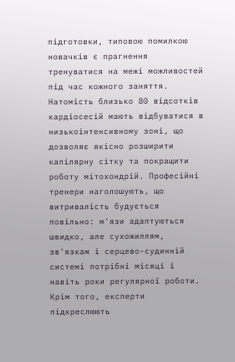підготовки, типовою помилкою новачків є прагнення тренуватися на межі можливостей під час кожного заняття. Натомість близько 80 відсотків кардіосесій мають відбуватися в низькоінтенсивному зоні, що дозволяє якісно розширити капілярну сітку та покращити роботу мітохондрій. Професійні тренери наголошують, що витривалість будується повільно: м'язи адаптуються швидко, але сухожиллям, зв'язкам і серцево-судинній системі потрібні місяці і навіть роки регулярної роботи. Крім того, експерти підкреслюють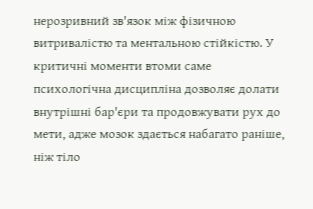нерозривний зв'язок між фізичною витривалістю та ментальною стійкістю. У критичні моменти втоми саме психологічна дисципліна дозволяє долати внутрішні бар'єри та продовжувати рух до мети, адже мозок здається набагато раніше, ніж тіло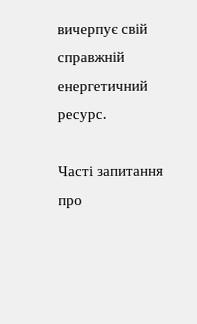вичерпує свій справжній енергетичний ресурс.

Часті запитання про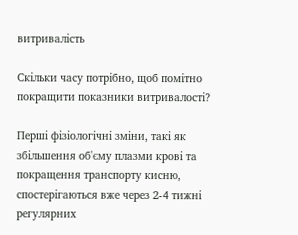витривалість

Скільки часу потрібно, щоб помітно покращити показники витривалості?

Перші фізіологічні зміни, такі як збільшення об'єму плазми крові та покращення транспорту кисню, спостерігаються вже через 2-4 тижні регулярних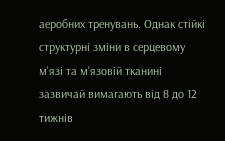аеробних тренувань. Однак стійкі структурні зміни в серцевому м'язі та м'язовій тканині зазвичай вимагають від 8 до 12 тижнів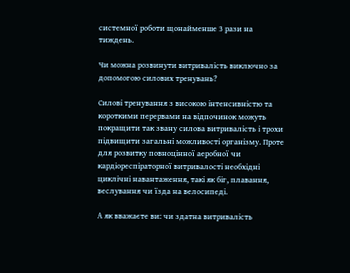системної роботи щонайменше 3 рази на тиждень.

Чи можна розвинути витривалість виключно за допомогою силових тренувань?

Силові тренування з високою інтенсивністю та короткими перервами на відпочинок можуть покращити так звану силова витривалість і трохи підвищити загальні можливості організму. Проте для розвитку повноцінної аеробної чи кардіореспіраторної витривалості необхідні циклічні навантаження, такі як біг, плавання, веслування чи їзда на велосипеді.

А як вважаєте ви: чи здатна витривалість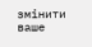змінити ваше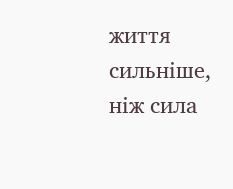життя сильніше, ніж сила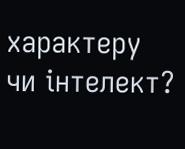характеру чи інтелект?